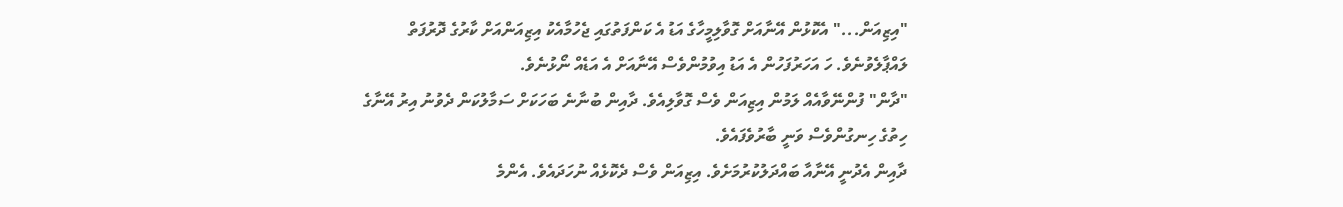"އިޒިއަން..." އެކޮޅުން އޭނާއަށް ގޮވާލިމީހާގެ އަޑު އެ ކަންފަތުގައި ޖެހުމާއެކު އިޒިއަންއަށް ކާރުގެ ދޮރުފަތް ލައްޕާލެވުނެވެ. ހަ އަހަރުފަހުން އެ އަޑު އިވުމުންވެސް އޭނާއަށް އެ އަޑެއް ނޯޅުނެވެ.
"ދާން" ފުންނޭވާއެއް ލަމުން އިޒިއަން ވެސް ގޮވާލިއެވެ. ދާއިން ބުނާނެ ބަހަކަށް ސަމާލުކަން ދެވުނު އިރު އޭނާގެ ހިތުގެ ހިނގުންވެސް ވަނީ ބާރުވެފައެވެ.
ދާއިން އެދުނީ އޭނާއާ ބައްދަލުކުރުމަށެވެ. އިޒިއަން ވެސް ދެކޮޅެއް ނުހަދައެވެ. އެންމެ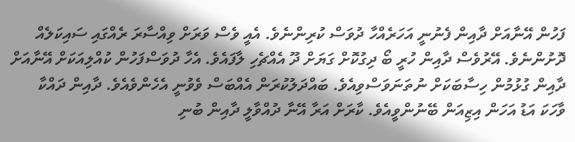ފަހުން އޭނާއަށް ދާއިން ފެނުނީ އަހަރެއްހާ ދުވަސް ކުރިންނެވެ. އެއީ ވެސް ވަރަށް ވިއްސާރަ ރެއްގައި ސައިކަލެއް ދޮށުންނެވެ. އޭރުވެސް ދާއިން ހުރީ ބޯ ދިގުކޮށް ގަޔަށް ދޫ އެއްޗެހި ލާފައެވެ. އެހާ ދުވަސްފަހުން ކުއްލިއަކަށް އޭނާއަށް ދާއިން ގުޅުމުން ހިސާބަކަށް ނުތަނަވަސްވިއެވެ. ބައްދަލުކުރަން އެއްބަސް ވެވުނީ އެހެންވެއެވެ. ދާއިން ދައްކާ ވާހަކަ އަޑު އަހަން އިޒިއަން ބޭނުންވީއެވެ. ކާރަށް އަރާ އޭނާ ދުއްވާލީ ދާއިން ބުނި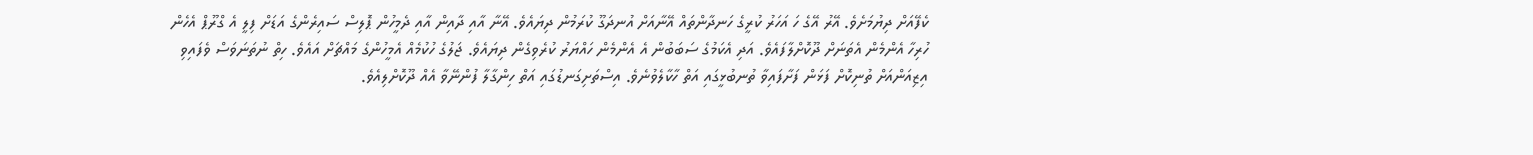ކެފޭއަށް ދިޔުމަށެވެ. އޭރު އޭގެ ހަ އަހަރު ކުރީގެ ހަނދާންތައް އޭނާއަށް އުނދަގޫ ކުރަމުން ދިޔައެވެ. އޭނާ އާއި ދާއިން އާއި ދެމީހުން ޕޮލިސް ސައިރެންގެ އަޑަށް ފިލީ އެ ގްރޫޕް އެހެން ހުރިހާ އެންމެން އެތަނަށް ދޫކޮށްލާފައެވެ. އަދި އެކަމުގެ ސަބަބުން އެ އެންމެން ހައްޔަރު ކުރެވިގެން ދިޔައެވެ. ޖަލުގެ ހުކުމެއް އެމީހުންގެ މައްޗަށް އައެވެ. ހިތް ނުތަނަވަސް ވެފައިވި އިޒިއަންއަށް ތުނިކޮށް ފަޅަން ފަށާފައިވާ ތުނބުޅީގައި އަތް ހާކާލެވުނެވެ. އިސްތަށިގަނޑުގައި އަތް ހިންގާލާ ފުންނޭވާ އެއް ދޫކޮށްލިއެވެ.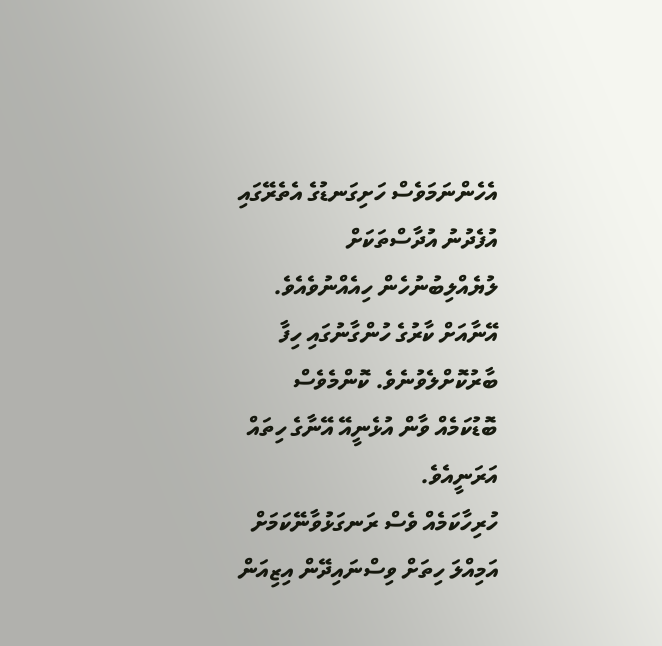އެހެންނަމަވެސް ހަށިގަނޑުގެ އެތެރޭގައި އުފެދުނު އުދާސްތަކަށް ލުޔެއްލިބުނުހެން ހިއެއްނުވެއެވެ.
އޭނާއަށް ކާރުގެ ހުންގާނުގައި ހިފާ ބާރުކޮށްލެވުނެވެ. ކޮންމެވެސް ބޮޑުކަމެއް ވާން އުޅެނީއޭ އޭނާގެ ހިތައް އަރަނީއެވެ.
ހުރިހާކަމެއް ވެސް ރަނގަޅުވާނޭކަމަށް އަމިއްލަ ހިތަށް ވިސްނައިދޭން އިޒިއަން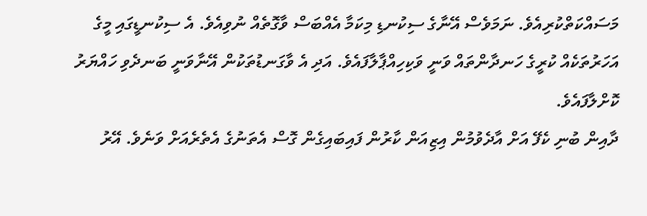މަސައްކަތްކުރިއެވެ. ނަމަވެސް އޭނާގެ ސިކުނޑި މިކަމާ އެއްބަސް ވާގޮތެއް ނުވިއެވެ. އެ ސިކުނޑީގައި މީގެ އަހަރުތަކެއް ކުރީގެ ހަނދާންތައް ވަނީ ވަކިހިއްޕާލާފައެވެ. އަދި އެ ވާގަނޑުތަކުން އޭނާވަނީ ބަނދެވި ހައްޔަރު ކޮށްލާފައެވެ.
ދާއިން ބުނި ކެފޭ އަށް އާދެވުމުން އިޒިއަން ކާރުން ފައިބައިގެން ގޮސް އެތަނުގެ އެތެރެއަށް ވަނެވެ. އޭރު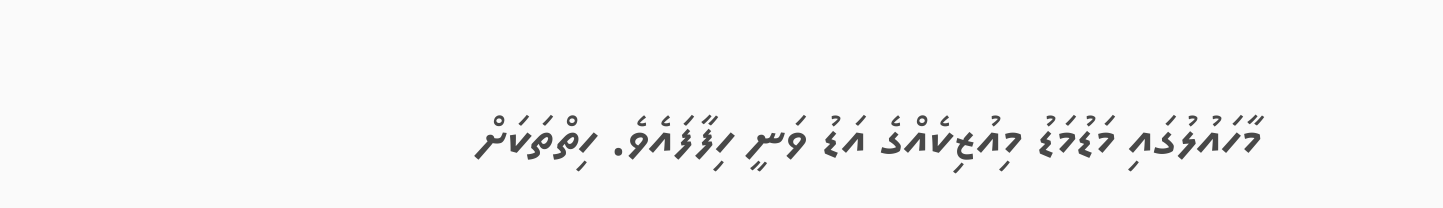މާހައުލުގައި މަޑުމަޑު މިއުޒިކެއްގެ އަޑު ވަނީ ހިފާފައެވެ. ހިތްތަކަށް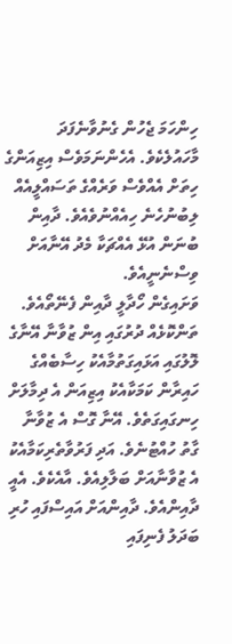ހިންހަމަ ޖެހުން ގެނުވާނެފަދަ މާހައުލެކެވެ. އެހެންނަމަވެސް އިޒިއަންގެ ހިތަށް އެއްވެސް ވަރެއްގެ ތަސައްލީއެއް ލިބުނުހެނެ ހިއެއްނުވެއެވެ. ދާއިން ބުނަން އުޅޭ އެއްޗަކާ މެދު އޭނާއަށް ވިސްނެނީއެވެ.
ވަށައިގެން ހޯދާލީ ދާއިން ފެނޭތޯއެވެ. ތަންކޮޅެއް ދުރުގައި އިން ޒުވާނާ އޭނާގެ ލޮލުގައި އަޅައިގަތުމާއެކު ހިސާބެއްގެ ހައިރާން ކަމަކާއެކު އިޒިއަން އެ ދިމާލަށް ހިނގައިގަތެވެ. އޭނާ ގޮސް އެ ޒުވާނާ ގާތު ހުއްޓުނެވެ. އަދި ފަރުވާތެރިކަމާއެކު އެ ޒުވާނާއަށް ބަލާލިއެވެ. އާއެކެވެ. އެއީ ދާއިންއެވެ. ދާއިންއަށް އައިސްފައި ހުރި ބަދަލު ފެނިފައި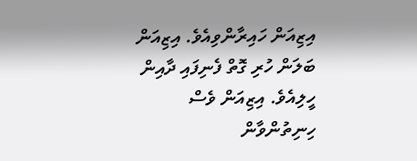އިޒިއަން ހައިރާންވިއެވެ. އިޒިއަން ބަލަން ހުރި ގޮތް ފެނިފައި ދާއިން ހީލިއެވެ. އިޒިއަން ވެސް ހިނިތުންވާން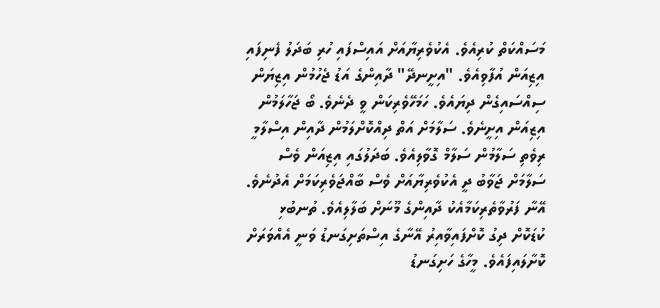މަސައްކަތް ކުރިއެވެ. އެކުވެރިޔާއަށް އައިސްފައި ހުރި ބަދަލު ފެނިފައި އިޒިއަން އުފާވިއެވެ. "އިށީނދޭ" ދާއިންގެ އަޑު ޖެހުމުން އިޒިޔަން ސިއްސައިގެން ދިޔައެވެ. ހަމަހޭވެރިކަން ވީ ދެނެވެ. ބޯ ޖަހާލަމުން އިޒިއަން އިށީނެވެ. ސަލާމަށް އަތް ދިއްކޮށްލަމުން ދާއިން އިސްލާމީ ރިވެތި ސަލާމުން ސަލާމް ގޮވާލިއެވެ. ބަދަލުގައި އިޒިއަން ވެސް ސަލާމަށް ޖަވާބު ދީ އެކުވެރިޔާއަށް ވެސް ބާއްޖަވެރިކަމަށް އެދުނެވެ.
އޭނާ ފަރުވާތެރިކަމާއެކު ދާއިންގެ މޫނަށް ބަލާލިއެވެ. ތުނބުޅި ކުޑަކޮށް ދިގު ކޮށްފައިވާއިރު އޭނާގެ އިސްތަށިގަނޑު ވަނީ އެއްވަރަށް ކޮށާލައިފައެވެ. މީހާގެ ހަށިގަނޑު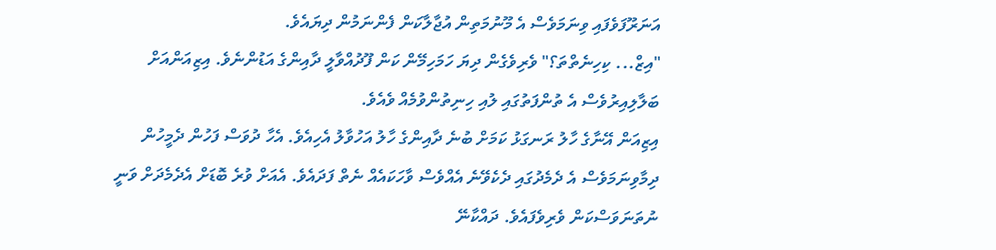އަނަރޫފަވެފައި ވިނަމަވެސް އެ މޫނުމަތިން އުޖާލާކަން ފެންނަމުން ދިޔައެވެ.
"އިޒް... ކިހިނެތްތަ؟" ވެރިވެގެން ދިޔަ ހަމަހިމޭން ކަން ފޫދުއްވާލީ ދާއިންގެ އަޑުންނެވެ. އިޒިއަންއަށް ބަލާލިއިރުވެސް އެ ތުންފަތުގައި ލުއި ހިނިތުންވުމެއް ވެއެވެ.
އިޒިއަން އޭނާގެ ހާލު ރަނގަޅު ކަމަށް ބުނެ ދާއިންގެ ހާލު އަހުވާލު އެހިއެވެ. އެހާ ދުވަސް ފަހުން ދެމީހުން ދިމާވިނަމަވެސް އެ ދެމެދުގައި ދެކެވޭނެ އެއްވެސް ވާހަކައެއް ނެތް ފަދައެވެ. އެއަށް ވުރެ ބޮޑަށް އެދެމެދަށް ވަނީ ނުތަނަވަސްކަން ވެރިވެފައެވެ. ދައްކާނޭ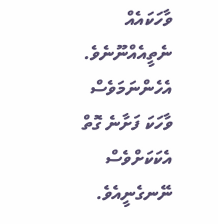ވާހަކައެއް ނެތީއެއްނޫނެވެ. އެހެންނަމަވެސް ވާހަކަ ފަށާނެ ގޮތް އެކަކަށްވެސް ނޭނގެނީއެވެ.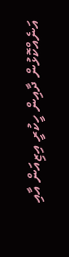އަނެއްކޮޅުން ދާއިން ހީކުރީ އިޒިއަން އާއި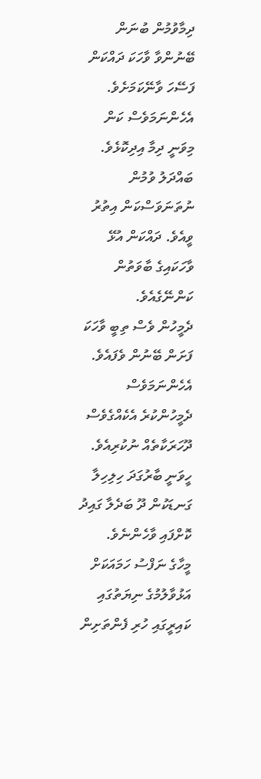ދިމާވުމުން ބުނަން ބޭނުންވާ ވާހަކަ ދައްކަން ފަސޭހަ ވާނޭކަމަށެވެ. އެހެންނަމަވެސް ކަން މިވަނީ ދިމާ އިދިކޮޅެވެ. ބައްދަލު ވުމުން ނުތަނަވަސްކަން އިތުރު ވީއެވެ. ދައްކަން އުޅޭ ވާހަކައިގެ ބާވަތުން ކަންނޭގެއެވެ.
ދެމީހުން ވެސް ތިބީ ވާހަކަ ފަށަން ބޭނުން ވެފައެވެ. އެހެންނަމަވެސް ދެމީހުންކުރެ އެކެއްގެވެސް ދޫހަރަކާތެއް ނުކުރިއެވެ. ހީވަނީ ބާރުގަދަ ހިލިހިލާ ގަނޑަކުން ދޫ ބަދެލާ ގައިދު ކޮށްފައި ވާހެންނެވެ.
މީހާގެ ނަފްސު ހަމައަކަށް އަޅުވާލުމުގެ ނިޔަތުގައި ކައިރީގައި ހުރި ފެންތަށިން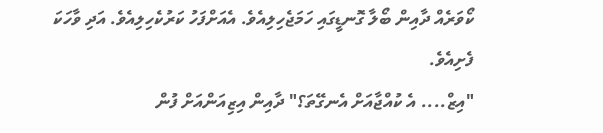ކޯވަރެއް ދާއިން ބޯލާ ގޮނޑީގައި ހަމަޖެހިލިއެވެ. އެއަށްފަހު ކަރުކެހިލިއެވެ. އަދި ވާހަކަ ފެށިއެވެ.
"އިޒް.... އެ ކުއްޖާއަށް އެނގޭތަ؟" ދާއިން އިޒިއަންއަށް ފުން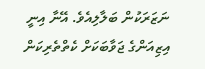ނަޒަރަކުން ބަލާލިއެވެ. އޭނާ އިނީ އިޒިއަންގެ ޖަވާބަކަށް ކެތްތެރިކަން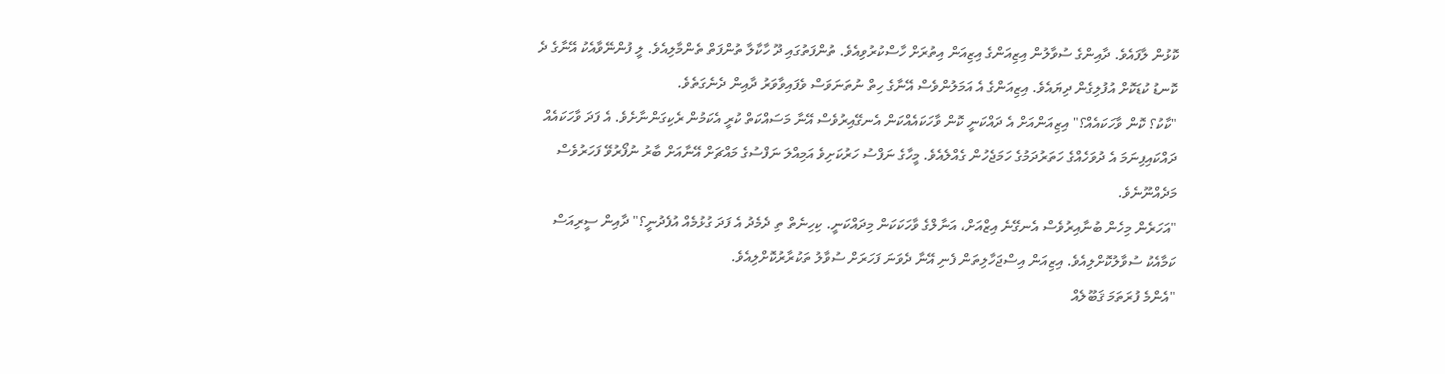ކޮޅުން ލާފައެވެ. ދާއިންގެ ސުވާލުން އިޒިއަންގެ އިޒިއަން އިތުރަށް ހާސްކުރުވިއެވެ. ތުންފަތުގައި ދޫ ހާކާލާ ތުންފަތް ތެންމާލިއެވެ. ލީ ފުންނޭވާއެކު އޭނާގެ ދެ ކޮނޑު ކުޑަކޮށް އުފުލިގެން ދިޔައެވެ. އިޒިއަންގެ އެ އަމަލުންވެސް އޭނާގެ ހިތް ނުތަނަވަސް ވެފައިވާވަރު ދާއިން ދެނެގަތެވެ.
"ކާކު؟ ކޮން ވާހަކައެއް؟" އިޒިއަންއަށް އެ ދައްކަނީ ކޮން ވާހަކައެއްކަން އެނގޭއިރުވެސް އޭނާ މަސައްކަތް ކުރީ އެކަމުން ރެކިގަންނާށެވެ. އެ ފަދަ ވާހަކައެއް ދައްކައިފިނަމަ އެ ދުވަހެއްގެ ހަތަރުދަމުގެ ހަމަޖެހުން ގެއްލެއެވެ. މީހާގެ ނަފްސު ހަރުކަށިވެ އަމިއްލަ ނަފްސުގެ މައްޗަށް އޭނާއަށް ބާރު ނުފޯރުވޭ ފަހަރުވެސް މަދެއްނޫނެވެ.
"އަހަރެން މިހެން ބުނާއިރުވެސް އެނގޭނެ އިޒްއަށް، އަނާލްގެ ވާހަކަކަން މިދައްކަނީ. ކިހިނެތް ތި ދެމެދު އެ ފަދަ ގުޅުމެއް އުފެދުނީ؟" ދާއިން ސީރިއަސް ކަމާއެކު ސުވާލުކޮށްލިއެވެ. އިޒިއަން އިސްޖަހާލިތަން ފެނި އޭނާ ދެވަނަ ފަހަރަށް ސުވާލު ތަކުރާރުކޮށްލިއެވެ.
"އެންމެ ފުރަތަމަ ޤަބޫލެއް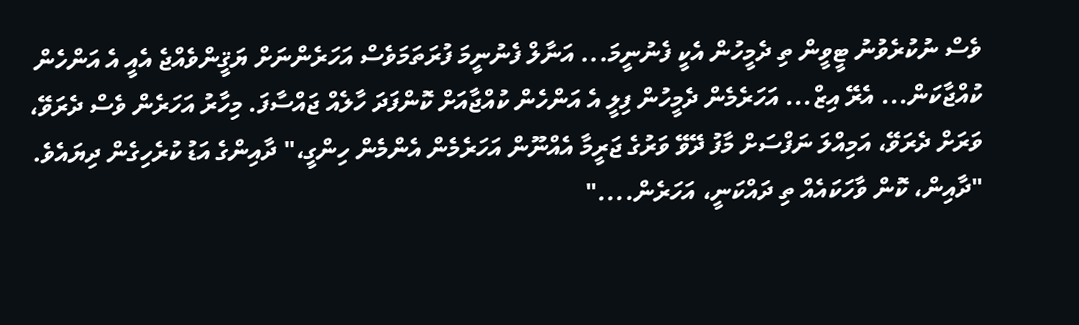ވެސް ނުކުރެވުނު ޓީވީން ތި ދެމީހުން އެކީ ފެނުނީމަ... އަނާލް ފެނުނީމަ ފުރަތަމަވެސް އަހަރެންނަށް ޔަޤީންވެއްޖެ އެއީ އެ އަންހެން ކުއްޖާކަން... އެރޭ އިޒް... އަހަރެމެން ދެމީހުން ފިލީ އެ އަންހެން ކުއްޖާއަށް ކޮންފަދަ ހާލެއް ޖައްސާފަ. މިހާރު އަހަރެން ވެސް ދެރަވޭ، ވަރަށް ދެރަވޭ، އަމިއްލަ ނަފްސަށް މާފު ދޭވޭ ވަރުގެ ޖަރީމާ އެއްނޫން އަހަރެމެން އެންމެން ހިންގީ،" ދާއިންގެ އަޑު ކުރެހިގެން ދިޔައެވެ.
"ދާއިން، ކޮން ވާހަކައެއް ތި ދައްކަނީ، އަހަރެން...."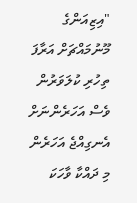"އިޒިއަންގެ މޫނުމައްޗަށް އަރާފަ ތިހުރި ކުލަވަރުން ވެސް އަހަރެންނަށް އެނގިއްޖެ އަހަރެން މި ދައްކާ ވާހަކަ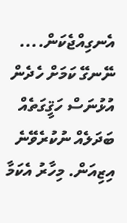އެނގިއްޖެކަން.... ނޭނގޭ ކަމަށް ހެދެން އުޅުނަސް ހަޤީގަތެއް ބަދަލެއް ނުކުރެވޭނެ އިޒިއަން. މިހާރު އެކަމާ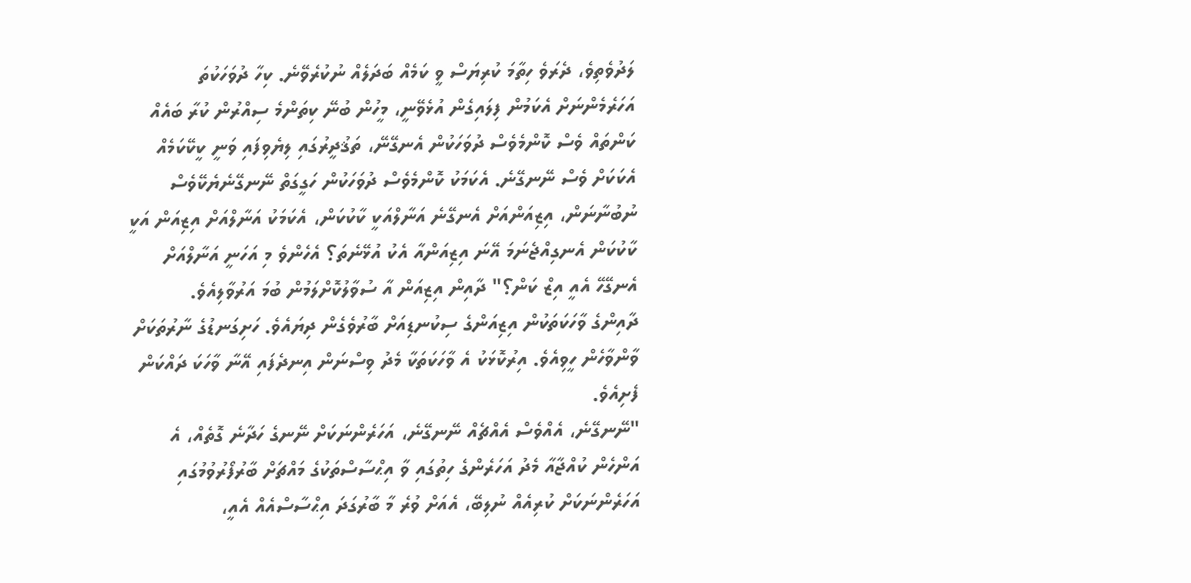ލަދުވެތިވެ، ދެރަވެ ހިތާމަ ކުރިޔަސް ވީ ކަމެއް ބަދަލެއް ނުކުރެވޭނެ. ކިހާ ދުވަހަކުތަ އަހަރެމެންނަށް އެކަމުން ފިލައިގެން އުޅެވޭނީ، މީހުން ބުނޭ ކިތަންމެ ސިއްރުން ކުރާ ބައެއް ކަންތައް ވެސް ކޮންމެވެސް ދުވަހަކުން އެނގޭނޭ، ތަޤުދީރުގައި ލިޔެވިފައި ވަނީ ކީކޭކަމެއް އެކަކަށް ވެސް ނޭނގޭނެ. އެކަމަކު ކޮންމެވެސް ދުވަހަކުން ހަގީގަތް ނޭނގޭނެޔެކޭވެސް ނުބުނާނަން، އިޒިއަންއަށް އެނގޭނެ އަނާލްއަކީ ކާކުކަން، އެކަމަކު އަނާލްއަށް އިޒިއަން އަކީ ކާކުކަން އެނގިއްޖެނަމަ އޭނަ އިޒިއަންއާ އެކު އުޅޭނެތަ؟ އެހެންވެ މި އަހަނީ އަނާލްއަށް އެނގޭހޭ އެއީ އިޒް ކަން؟" ދާއިން އިޒިއަން އާ ސުވާލުކޮށްލަމުން ބުމަ އަރުވާލިއެވެ.
ދާއިންގެ ވާހަކަތަކުން އިޒިއަންގެ ސިކުނޑިއަށް ބާރުވެގެން ދިޔައެވެ. ހަށިގަނޑުގެ ނާރުތަކަށް ވާންވާހެން ހީވިއެވެ. އިރުކޮޅަކު އެ ވާހަކަތަކާ މެދު ވިސްނަން އިނދެފައި އޭނާ ވާހަކަ ދައްކަން ފެށިއެވެ.
"ނޭނގޭނެ، އެއްވެސް އެއްޗެއް ނޭނގޭނެ، އަހަރެންނަކަށް ނޭނގެ ހަދާނެ ގޮތެއް، އެ އަންހެން ކުއްޖާއާ މެދު އަހަރެންގެ ހިތުގައި ވާ އިޙްސާސްތަކުގެ މައްޗަށް ބާރުފޯރުވުމުގައި އަހަރެންނަކަށް ކުރިއެއް ނުލިބޭ، އެއަށް ވުރެ މާ ބާރުގަދަ އިޙްސާސްއެއް އެއީ،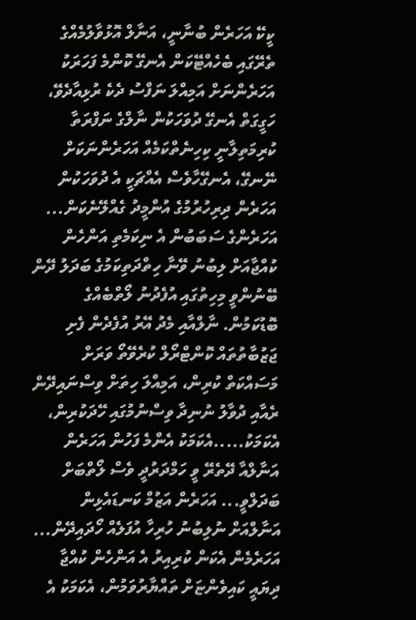ކީކޭ އަހަރެން ބުނާނީ، އަނާލް އޮޅުވާލުމެއްގެ ތެރޭގައި ބެހެއްޓޭކަން އެނގޭ ކޮންމެ ފަހަރަކު އަހަރެންނަށް އަމިއްލަ ނަފްސު ދެކެ ރުޅިއާދެވޭ، ހަގީގަތް އެނގޭ ދުވަހަކުން ނާލްގެ ނަފްރަތާ ކުރިމަތިލާނީ ކިހިނެތްކަމެއް އަހަރެންނަކަށް ނޭނގޭ، އެނގޭހާވެސް އެއްޗަކީ އެ ދުވަހަކުން އަހަރެން ދިރިހުރުމުގެ އުންމީދު ގެއްލޭނެކަން... އަހަރެންގެ ސަބަބުން އެ ނިކަމެތި އަންހެން ކުއްޖާއަށް ލިބުނު ވޭނާ ހިތްދަތިކަމުގެ ބަދަލު ދޭން ބޭނުންވީ މިހިތުގައި އުފެދުނު ލޯތްބެއްގެ ބޮޑުކަމުން. ނާލްއާއި މެދު އޭރު އުފެދެން ފެށި ޖަޒުބާތުތައް ކޮންޓްރޯލް ކުރެވޭތޯ ވަރަށް މަސައްކަތް ކުރިން، އަމިއްލަ ހިތަށް ވިސްނައިދޭން ރެއާއި ދުވާލު ނުނިދާ ވިސްނުމުގައި ހޭދަކުރިން، އެކަމަކު.....އެކަމަކު އެންމެ ފަހުން އަހަރެން އަނާލްއާ ދޭތެރޭ ވީ ހަމްދަރުދީ ވެސް ލޯތްބަށް ބަދަލްވީ... އަހަރެން އަޒުމް ކަނޑައެޅިން އަނާލްއަށް ނުލިބުނު ހުރިހާ އުފަލެއް ހޯދައިދޭން... އަހަރެމެން އެކަން ކުރިއިރު އެ އަންހެން ކުއްޖާ ދިޔައީ ކައިވެންޏަށް ތައްޔާރުވަމުން، އެކަމަކު އެ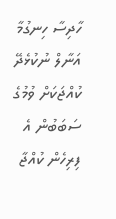ހާދިސާ ހިނގުމާ އަނާލް ނުކުޅެދޭ ކުއްޖަކަށް ވުމުގެ ސަބަބުން އެ ފިރިހެން ކުއްޖާ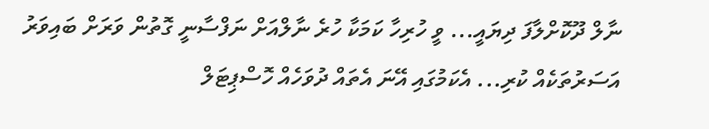ނާލް ދޫކޮށްލާފަ ދިޔައީ... ވީ ހުރިހާ ކަމަކާ ހުރެ ނާލްއަށް ނަފްސާނީ ގޮތުން ވަރަށް ބައިވަރު އަސަރުތަކެއް ކުރި... އެކަމުގައި އޭނަ އެތައް ދުވަހެއް ހޮސްޕިޓަލް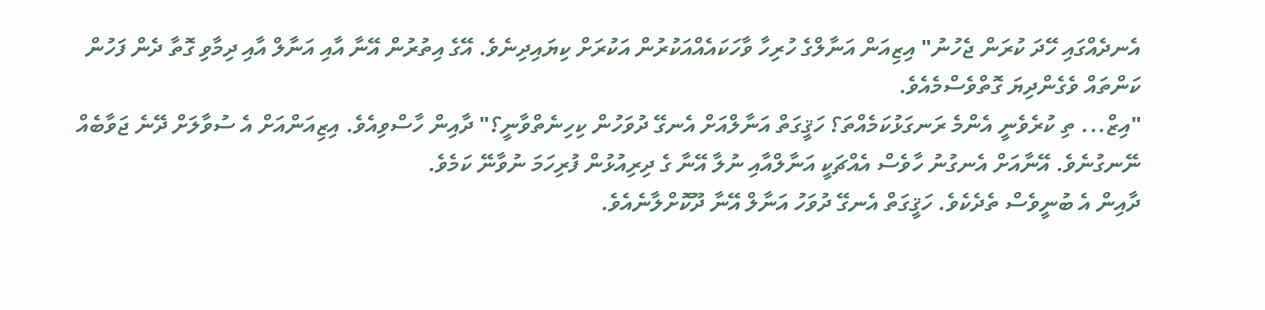އެނދެއްގައި ހޭދަ ކުރަން ޖެހުނު" އިޒިއަން އަނާލްގެ ހުރިހާ ވާހަކައެއްއަކުރުން އަކުރަށް ކިޔައިދިނެވެ. އޭގެ އިތުރުން އޭނާ އާއި އަނާލް އާއި ދިމާވި ގޮތާ ދެން ފަހުން ކަންތައް ވެގެންދިޔަ ގޮތްވެސްމެއެވެ.
"އިޒް... ތި ކުރެވެނީ އެންމެ ރަނގަޅުކަމެއްތަ؟ ހަޤީގަތް އަނާލްއަށް އެނގޭ ދުވަހުން ކިހިނެތްވާނީ؟" ދާއިން ހާސްވިއެވެ. އިޒިއަންއަށް އެ ސުވާލަށް ދޭނެ ޖަވާބެއް ނޭނގުނެވެ. އޭނާއަށް އެނގުނު ހާވެސް އެއްޗަކީ އަނާލްއާއި ނުލާ އޭނާ ގެ ދިރިއުޅުން ފުރިހަމަ ނުވާނޭ ކަމެވެ.
ދާއިން އެ ބުނީވެސް ތެދެކެވެ. ހަޤީގަތް އެނގޭ ދުވަހު އަނާލް އޭނާ ދޫކޮށްލާނެއެވެ.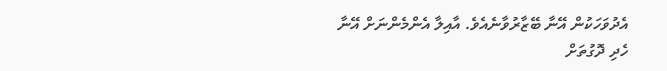އެދުވަހަކުން އޭނާ ބޭޒާރުވާނެއެވެ. އާއިލާ އެންމެންނަށް އޭނާ ހެދި ދޮގުތަށް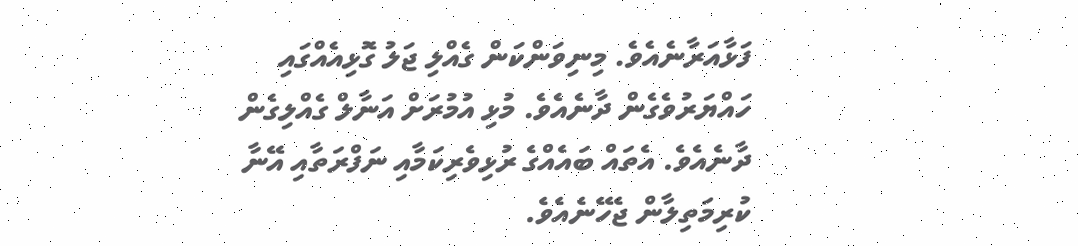ފަޅާއަރާނެއެވެ. މިނިވަންކަން ގެއްލި ޖަލު ގޮޅިއެއްގައި ހައްޔަރުވެގެން ދާނެއެވެ. މުޅި އުމުރަށް އަނާލް ގެއްލިގެން ދާނެއެވެ. އެތައް ބައެއްގެ ރުޅިވެރިކަމާއި ނަފްރަތާއި އޭނާ ކުރިމަތިލާން ޖެހޭނެއެވެ.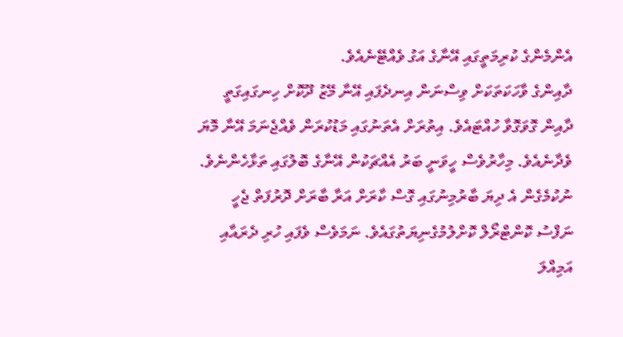އެންމެންގެ ކުރިމަތީގައި އޭނާގެ އަގު ވެއްޓޭނެއެވެ.
ދާއިންގެ ވާހަކަތަކަށް ވިސްނަން އިނދެފައި އޭނާ މޭޒު ދޫކޮށް ހިނގައިގަތީ ދާއިން ގޮވަގޮވާ ހުއްޓައެވެ. އިތުރަށް އެތަނުގައި މަޑުކުރަން ވެއްޖެނަމަ އޭނާ މޮޔަ ވެދާނެއެވެ. މިހާރުވެސް ހީވަނީ ބަރު އެއްޗަކުން އޭނާގެ ބޮލުގައި ތަޅާހެންނެވެ. ނުކުމެގެން އެ ދިޔަ ބާރުމިނުގައި ގޮސް ކާރަށް އަރާ ބާރަށް ދޮރުފަތް ޖެހީ ނަފްސު ކޮންޓްރޯލް ކޮށްލުމުގެނިޔަތުގައެވެ. ނަމަވެސް ވެފައި ހުރި ދެރައާއި އަމިއްލަ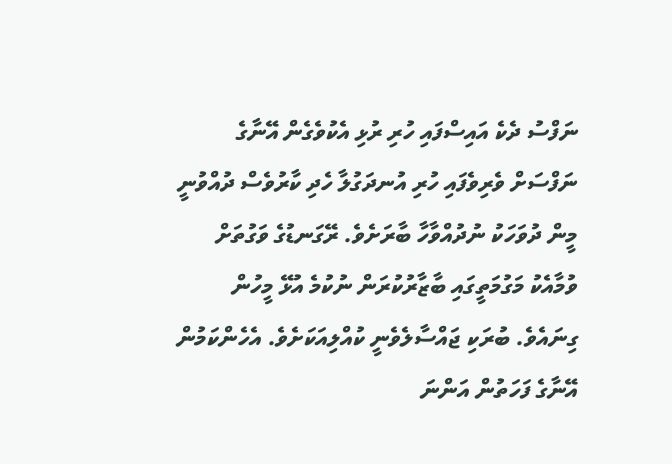ނަފްސު ދެކެ އައިސްފައި ހުރި ރުޅި އެކުވެގެން އޭނާގެ ނަފްސަށް ވެރިވެފައި ހުރި އުނދަގުލާ ހެދި ކާރުވެސް ދުއްވުނީ މީން ދުވަހަކު ނުދުއްވާހާ ބާރަށެވެ. ރޭގަނޑުގެ ވަގުތަށް ވުމާއެކު މަގުމަތީގައި ބާޒާރުކުރަން ނުކުމެ އުޅޭ މީހުން ގިނައެވެ. ބުރަކި ޖައްސާލެވެނީ ކުއްލިއަކަށެވެ. އެހެންކަމުން އޭނާގެ ފަހަތުން އަންނަ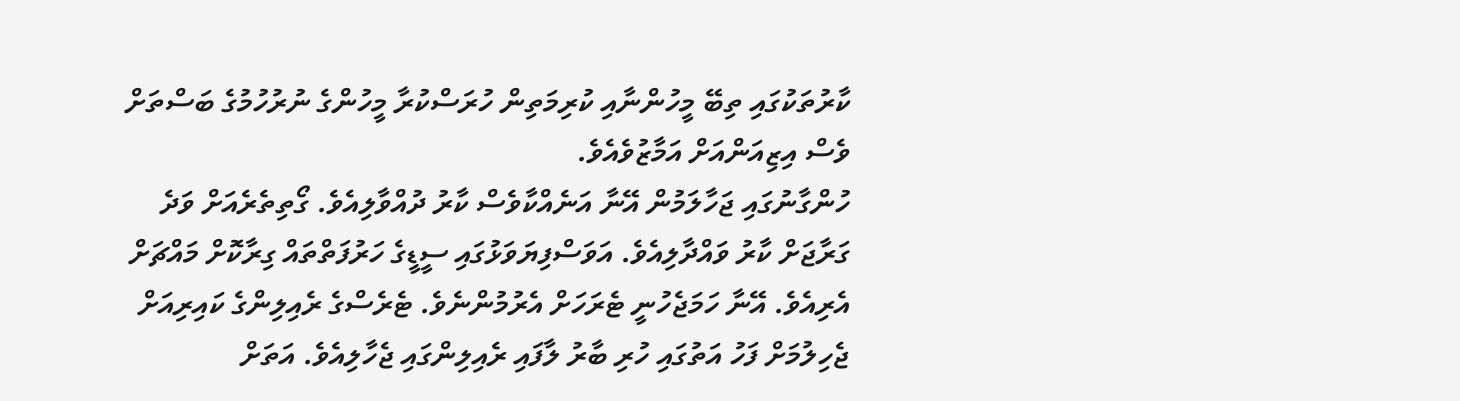ކާރުތަކުގައި ތިބޭ މީހުންނާއި ކުރިމަތިން ހުރަސްކުރާ މީހުންގެ ނުރުހުމުގެ ބަސްތަށް ވެސް އިޒިއަންއަށް އަމާޒުވެއެވެ.
ހުންގާނުގައި ޖަހާލަމުން އޭނާ އަނެއްކާވެސް ކާރު ދުއްވާލިއެވެ. ގޯތިތެރެއަށް ވަދެ ގަރާޖަށް ކާރު ވައްދާލިއެވެ. އަވަސްފިޔަވަޅުގައި ސީޑީގެ ހަރުފަތްތައް ގިރާކޮށް މައްޗަށް އެރިއެވެ. އޭނާ ހަމަޖެހުނީ ޓެރަހަށް އެރުމުންނެވެ. ޓެރެސްގެ ރެއިލިންގެ ކައިރިއަށް ޖެހިލުމަށް ފަހު އަތުގައި ހުރި ބާރު ލާފައި ރެއިލިންގައި ޖެހާލިއެވެ. އަތަށް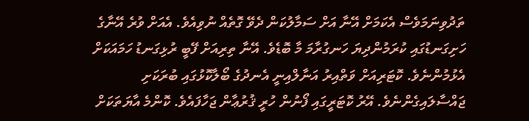ތަދުވިނަމަވެސް އެކަމަށް އޭނާ އަށް ސަމާލުކަން ދެވޭ ގޮތެއް ނުވިއެވެ. އެއަށް ވުރެ އޭނާގެ ހަށިގަނޑުގައި ކުރަމުންދިޔަ ހަނގުރާމަ މާ ބޮޑެވެ. އޭނާ ތިރިއަށް ފޭބީ ރުޅިގަނޑު ހަމައަކަށް އެޅުމުންނެވެ. ކޮޓަރިއަށް ވަތްއިރު އަނާލްއިނީ އެނދުގެ ބޯލާކޮޅުގައި ބުރަކަށި ޖައްސާލައިގެންނެވެ. އޭރު ކޮޓަރީގައި ފޯނުން ހުރީ ޤުރުޢާން ޖަހާފައެވެ. ކޮންމެ އާޔަތަކަށް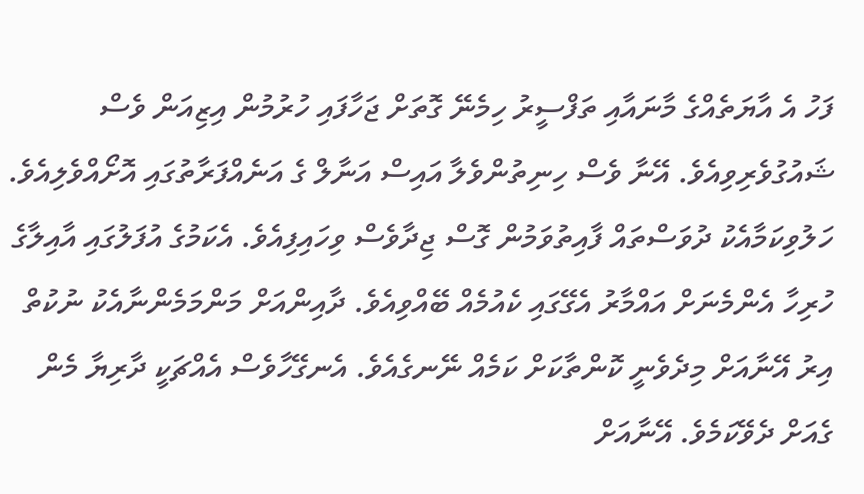ފަހު އެ އާޔަތެއްގެ މާނައާއި ތަފްސީރު ހިމެނޭ ގޮތަށް ޖަހާފައި ހުރުމުން އިޒިއަން ވެސް ޝައުގުވެރިވިއެވެ. އޭނާ ވެސް ހިނިތުންވެލާ އައިސް އަނާލް ގެ އަނެއްފަރާތުގައި އޮށޯއްވެލިއެވެ.
ހަލުވިކަމާއެކު ދުވަސްތައް ފާއިތުވަމުން ގޮސް ޖިދާވެސް ވިހައިފިއެވެ. އެކަމުގެ އުފަލުގައި އާއިލާގެ ހުރިހާ އެންމެނަށް އައްމާރު އެގޭގައި ކެއުމެއް ބޭއްވިއެވެ. ދާއިންއަށް މަންމަމެންނާއެކު ނުކުތް އިރު އޭނާއަށް މިދެވެނީ ކޮންތާކަށް ކަމެއް ނޭނގެއެވެ. އެނގޭހާވެސް އެއްޗަކީ ދާރިޔާ މެން ގެއަށް ދެވޭކަމެވެ. އޭނާއަށް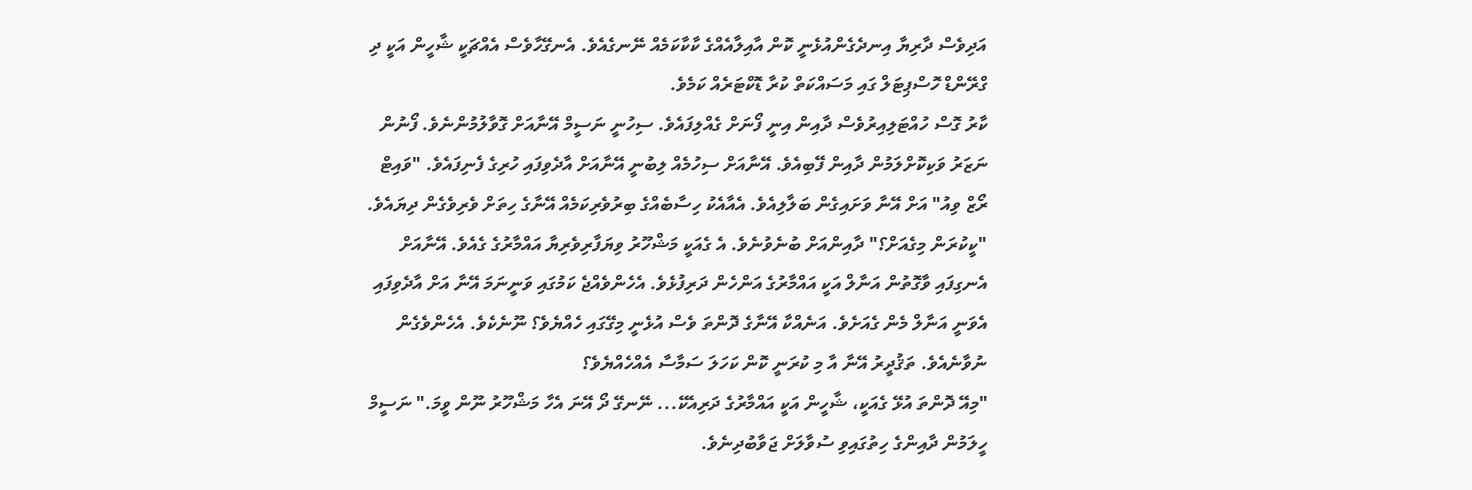އަދިވެސް ދާރިޔާ އިނދެގެންއުޅެނީ ކޮން އާއިލާއެއްގެ ކާކާކަމެއް ނޭނގެއެވެ. އެނގޭހާވެސް އެއްޗަކީ ޝާހީން އަކީ ދި ގްރޭންޑް ހޮސްޕިޓަލް ގައި މަސައްކަތް ކުރާ ޑޮކްޓަރެއް ކަމެވެ.
ކާރު ގޮސް ހުއްޓަލިއިރުވެސް ދާއިން އިނީ ފޯނަށް ގެއްލިފައެވެ. ސިހުނީ ނަސީމް އޭނާއަށް ގޮވާލުމުންނެވެ. ފޯނުން ނަޒަރު ވަކިކޮށްލަމުން ދާއިން ފޭބިއެވެ. އޭނާއަށް ސިހުމެއް ލިބުނީ އޭނާއަށް އާދެވިފައި ހުރިގެ ފެނިފައެވެ. "ވައިޓް ރޯޒް ވިއު" އަށް އޭނާ ވަށައިގެން ބަލާލިއެވެ. އެއާއެކު ހިސާބެއްގެ ބިރުވެރިކަމެއް އޭނާގެ ހިތަށް ވެރިވެގެން ދިޔައެވެ.
"ކީކުރަން މިގެއަށް؟" ދާއިންއަށް ބުނެވުނެވެ. އެ ގެއަކީ މަޝްހޫރު ވިޔަފާރިވެރިޔާ އައްމާރުގެ ގެއެވެ. އޭނާއަށް އެނގިފައި ވާގޮތުން އަނާލް އަކީ އައްމާރުގެ އަންހެން ދަރިފުޅެވެ. އެހެންވެއްޖެ ކަމުގައި ވަނީނަމަ އޭނާ އަށް އާދެވިފައި އެވަނީ އަނާލް މެން ގެއަށެވެ. އަނެއްކާ އޭނާގެ ދޮންތަ ވެސް އުޅެނީ މިގޭގައި ހެއްޔެވެ؟ ނޫނެކެވެ. އެހެންވެގެން ނުވާނެއެވެ. ތަޤުދީރު އޭނާ އާ މި ކުރަނީ ކޮން ކަހަލަ ސަމާސާ އެއްހެއްޔެވެ؟
"މިއޭ ދޮންތަ އުޅޭ ގެއަކީ، ޝާހީން އަކީ އައްމާރުގެ ދަރިއެކޭ... ނޭނގޭ ދޯ އޭނަ އެހާ މަޝްހޫރު ނޫން ވީމަ." ނަސީމް ހީލަމުން ދާއިންގެ ހިތުގައިވި ސުވާލަށް ޖަވާބުދިނެވެ.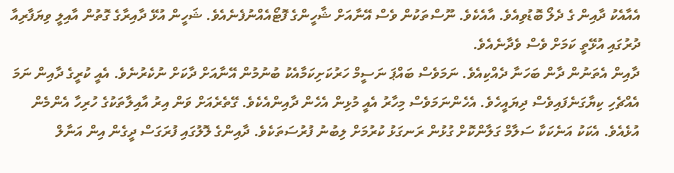އެއާއެކު ދާއިން ގެ ދެލޯ ބޮޑުވިއެވެ. އާއެކެވެ. ނޫސްތަކުން ވެސް އޭނާއަށް ޝާހީންގެ ފޮޓޯއެއްނުފެނެއެވެ. ޝަހީން އުޅޭ ދާއިރާގެ ގޮތުން އާއިލީ ވިޔަފާރިއާ ދުރުގައި އުޅޭތީ ކަމަށް ވެސް ވެދާނެއެވެ.
ދާއިން އެތަނުން ދާން ބަހަނާ ދެއްކިއެވެ. ނަމަވެސް ބައްޕަ ނަސީމް ހަރުކަށިކަމާއެކު ބުނުމުން އޭނާއަށް ދާކަށް ނުކެރުނެވެ. އެއީ ކުރީގެ ދާއިން ނަމަ އެއްޗެހި ކިޔާގަނެފައިވެސް ދިޔައީހެވެ. އެހެންނަމަވެސް މިހާރު އެއީ މުޅިން އެހެން ދާއިންއެކެވެ. ގޭތެރެއަށް ވަން އިރު އާއިލާތަކުގެ ހުރިހާ އެންމެން އުޅެއެވެ. އެކަކު އަނެކަކާ ސަލާމް ގަލާންކޮށް ގުޅުން ރަނގަޅު ކުރުމަށް ލިބުނު ފުރުސަތަކެވެ. ދާއިންގެ ލޮލުގައި ފުރަގަސް ދީގެން އިން އަނާލް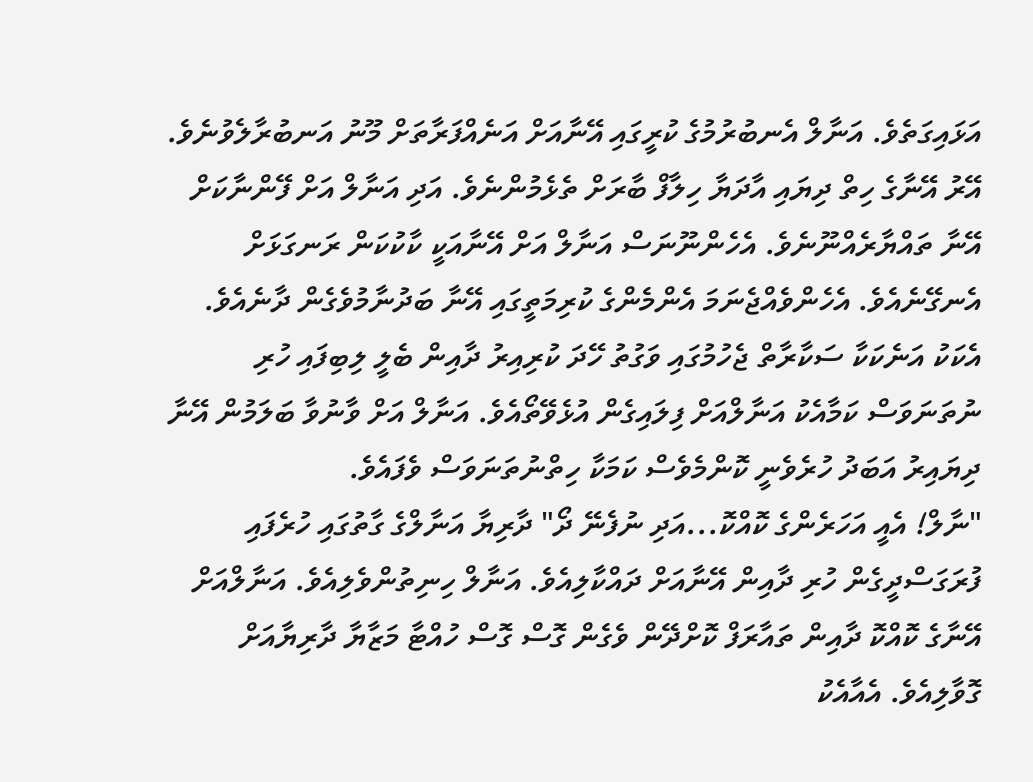އަޅައިގަތެވެ. އަނާލް އެނބުރުމުގެ ކުރީގައި އޭނާއަށް އަނެއްފަރާތަށް މޫނު އަނބުރާލެވުނެވެ. އޭރު އޭނާގެ ހިތް ދިޔައި އާދަޔާ ހިލާފް ބާރަށް ތެޅެމުންނެވެ. އަދި އަނާލް އަށް ފޭންނާކަށް އޭނާ ތައްޔާރެއްނޫނެވެ. އެހެންނޫނަސް އަނާލް އަށް އޭނާއަކީ ކާކުކަން ރަނގަޅަށް އެނގޭނެއެވެ. އެހެންވެއްޖެނަމަ އެންމެންގެ ކުރިމަތީގައި އޭނާ ބަދުނާމުވެގެން ދާނެއެވެ.
އެކަކު އަނެކަކާ ސަކާރާތް ޖެހުމުގައި ވަގުތު ހޭދަ ކުރިއިރު ދާއިން ބެލީ ލިބިފައި ހުރި ނުތަނަވަސް ކަމާއެކު އަނާލްއަށް ފިލައިގެން އުޅެވޭތޯއެވެ. އަނާލް އަށް ވާނުވާ ބަލަމުން އޭނާ ދިޔައިރު އަބަދު ހުރެވެނީ ކޮންމެވެސް ކަމަކާ ހިތްނުތަނަވަސް ވެފައެވެ.
"ނާލް! އެއީ އަހަރެންގެ ކޮއްކޮ...އަދި ނުފެނޭ ދޯ" ދާރިޔާ އަނާލްގެ ގާތުގައި ހުރެފައި ފުރަގަސްދީގެން ހުރި ދާއިން އޭނާއަށް ދައްކާލިއެވެ. އަނާލް ހިނިތުންވެލިއެވެ. އަނާލްއަށް އޭނާގެ ކޮއްކޮ ދާއިން ތައާރަފް ކޮށްދޭން ވެގެން ގޮސް ގޮސް ހުއްޓާ މަޒާޔާ ދާރިޔާއަށް ގޮވާލިއެވެ. އެއާއެކު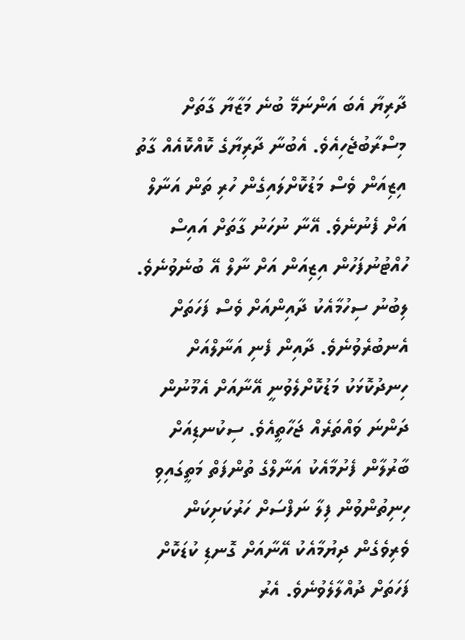ދާރިޔާ އެބަ އަންނަމޭ ބުނެ މަޒާޔާ ގާތަށް މިސްރާބުޖެހިއެވެ. އެބުނާ ދާރިޔާގެ ކޮއްކޮއެއް ގާތު އިޒިއަން ވެސް މަޑުކޮށްލައިގެން ހުރި ތަން އަނާލް އަށް ފެނުނެވެ. އޭނާ ނުހަނު ގާތަށް އައިސް ހުއްޓުނުފަހުން އިޒިއަން އަށް ނާލް އޭ ބުނެވުނެވެ.
ލިބުނު ސިހުމާއެކު ދާއިންއަށް ވެސް ފަހަތަށް އެނބުރެވުނެވެ. ދާއިން ފެނި އަނާލްއަށް ހިނދުކޮޅަކު މަޑުކޮށްލެވުނީ އޭނާއަށް އެމޫނުން ދަންނަ ވައްތަރެއް ޖަހާތީއެވެ. ސިކުނޑިއަށް ބާރުލާން ފެށުމާއެކު އަނާލްގެ ތުންފަތް މަތީގައިވި ހިނިތުންވުން ފިލާ ނަފްސަށް ހަރުކަށިކަން ވެރިވެގެން ދިޔުމާއެކު އޭނާއަށް ގޮނޑި ކުޑަކޮށް ފަހަތަށް ދުއްލާލެވުނެވެ. އެރު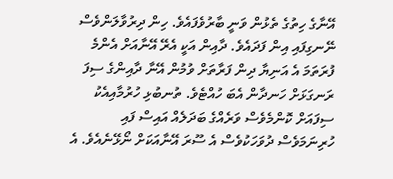އޭނާގެ ހިތުގެ ތެޅުން ވަނީ ބާރުވެފައެވެ. ހިން ދިރުވާލަންވެސް ނޭނގިފައި އިން ފަދައެވެ. ދާއިން އަކީ އެރޭ އޭނާއަށް އެންމެ ފުރަތަމަ އެ އަނިޔާ ދިން ފަރާތަށް ވުމުން އޭނާ ދާއިންގެ ސިފަ ރަނގަޅަށް ހަނދާން އެބަ ހުއްޓެވެ. ތުނބުޅި ހުރުމާއިއެކު ސިފައަށް ކޮންމެވެސް ވަރެއްގެ ބަދަލެއް އައިސް ފައި ހުރިނަމަވެސް ދުވަހަކުވެސް އެ ސޫރަ އޭނާއަކަށް ނޯޅޭނެއެވެ. އެ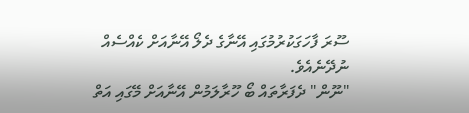ސޫރަ ފާހަގަކުރުމުގައި އޭނާގެ ދެލޯ އޭނާއަށް ކެއްސެއް ނުދޭނެއެވެ.
"ނޫން" ދެފަރާތައް ބޯ ހޫރާލަމުން އޭނާއަށް މޭގައި އަތް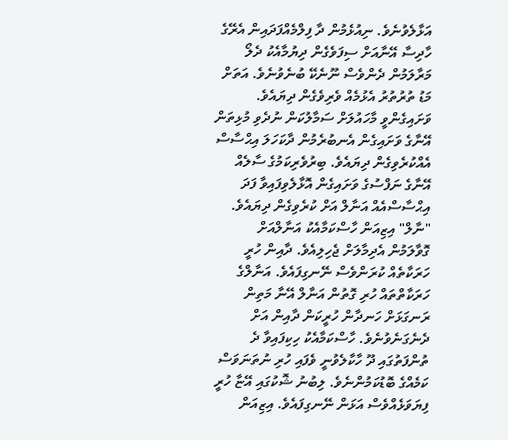އަޅާލެވުނެވެ. ނިއުޅެމުން ދާ ފިލްމެއްފަދައިން އެރޭގެ ހާދިސާ އޭނާއަށް ސިފަވެގެން ދިޔުމާއެކު ދެލޯ މަރާލަމުން ދެންވެސް ނޫނެކޭ ބުނެވުނެވެ. އަތަށް މަޑު ތުރުތުރު އެޅުމެއް ވެރިވެގެން ދިޔައެވެ. ވަށައިގެންވީ މާހައުލަށް ސަމާލުކަން ނުދެވި މުޅިތަން އޭނާގެ ވަށައިގެން އެނބުރެމުން ދާކަހަލަ އިޙްސާސް އެއްކުރެވިގެން ދިޔައެވެ. ބިރުވެރިކަމުގެ ސާލެއް އޭނާގެ ނަފްސުގެ ވަށައިގެން އޮޅާލެވިފައިވާ ފަދަ އިޙްސާސްއެއް އަނާލް އަށް ކުރެވިގެން ދިޔައެވެ.
"ނާލް" އިޒިއަން ހާސްކަމާއެކު އަނާލްއަށް ގޮވާލަމުން އެދިމާލަށް ޖެހިލިއެވެ. ދާއިން ހުރީ ހަރަކާތެއް ކުރަންވެސް ނޭނގިފައެވެ. އަނާލްގެ ހަރަކާތްތައް ހުރި ގޮތުން އަނާލް އޭނާ މަތިން ރަނގަޅަށް ހަނދާން ހުރީކަން ދާއިން އަށް ދެނެގަނެވުނެވެ. ހާސްކަމާއެކު ހިކިފައިވާ ދެ ތުންފަތުގައި ދޫ ހާކާލެވުނީ ވެފައި ހުރި ނުތަނަވަސް ކަމެއްގެ ބޮޑުކަމުންނެވެ. ލިބުނު ޝޮކުގައި އޭޏާ ހުރީ ފިޔަވަޅެއްވެސް އަޅަން ނޭނގިފައެވެ. އިޒިއަން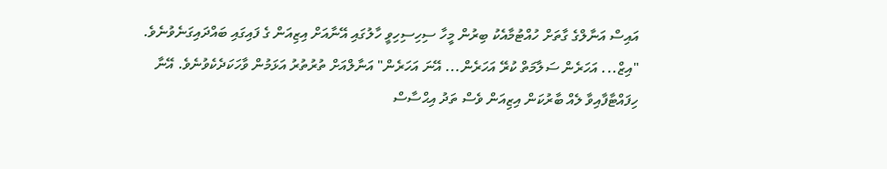އައިސް އަނާލްގެ ގާތަށް ހުއްޓުމާއެކު ބިރުން މީހާ ސިހިސިހިވީ ހާލުގައި އޭނާއަށް އިޒިއަން ގެ ފައިގައި ބައްދައިގަނެވުނެވެ.
"އިޒް... އަހަރެން ސަލާމަތް ކުރޭ އަހަރެން... އޭނަ އަހަރެން" އަނާލްއަށް ތުރުތުރު އަޅަމުން ވާހަކަދެކެވުނެވެ. އޭނާ ހިފައްޓާފާއިވާ ލެއް ބާރުކަން އިޒިއަން ވެސް ތަދު އިޙްސާސް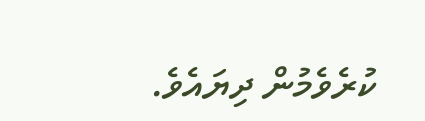ކުރެވެމުން ދިޔައެވެ.